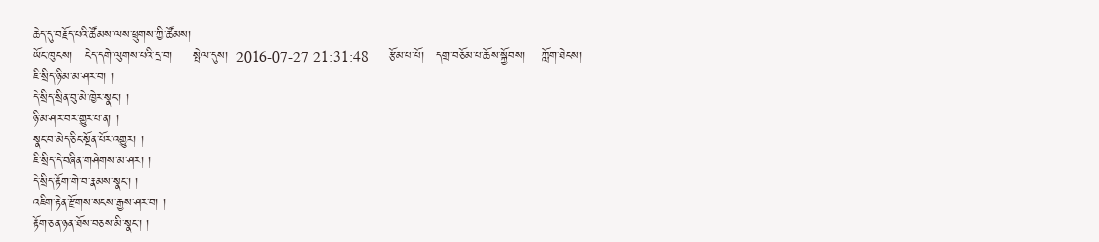ཆེད་དུ་བརྗོད་པའི་ཚོམས་ལས་ཕྲུགས་ཀྱི་ཚོམས།
ཡོང་ཁུངས།   ངེད་དགེ་ལུགས་པའི་དྲ་བ།     སྤེལ་དུས།  2016-07-27 21:31:48     རྩོམ་པ་པོ།   དགྲ་བཅོམ་པ་ཆོས་སྐྱོབས།    ཀློག་ཐེངས།
ཇི་སྲིད་ཉི་མ་མ་ཤར་བ། །
དེ་སྲིད་སྲིན་བུ་མེ་ཁྱེར་སྣང་། །
ཉི་མ་ཤར་བར་གྱུར་པ་ན། །
སྣང་བ་མེད་ཅིང་སྔོན་པོར་འགྱུར། །
ཇི་སྲིད་དེ་བཞིན་གཤེགས་མ་ཤར། །
དེ་སྲིད་རྟོག་གེ་བ་རྣམས་སྣང་། །
འཇིག་རྟེན་རྫོགས་སངས་རྒྱས་ཤར་བ། །
རྟོག་ཅན་ཉན་ཐོས་བཅས་མི་སྣང་། །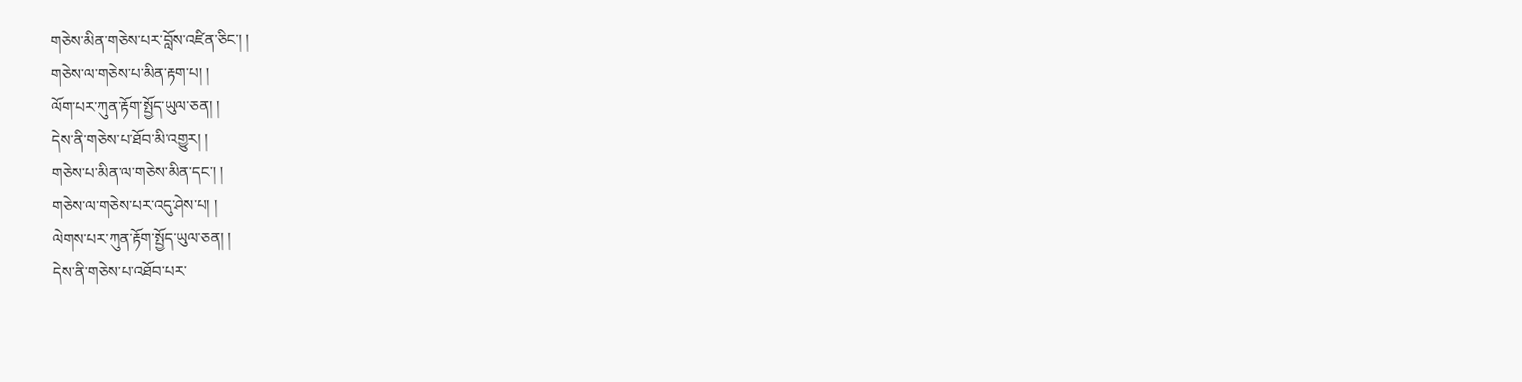གཅེས་མིན་གཅེས་པར་བློས་འཛིན་ཅིང་། །
གཅེས་ལ་གཅེས་པ་མིན་རྟག་པ། །
ལོག་པར་ཀུན་རྟོག་སྤྱོད་ཡུལ་ཅན། །
དེས་ནི་གཅེས་པ་ཐོབ་མི་འགྱུར། །
གཅེས་པ་མིན་ལ་གཅེས་མིན་དང་། །
གཅེས་ལ་གཅེས་པར་འདུ་ཤེས་པ། །
ལེགས་པར་ཀུན་རྟོག་སྤྱོད་ཡུལ་ཅན། །
དེས་ནི་གཅེས་པ་འཐོབ་པར་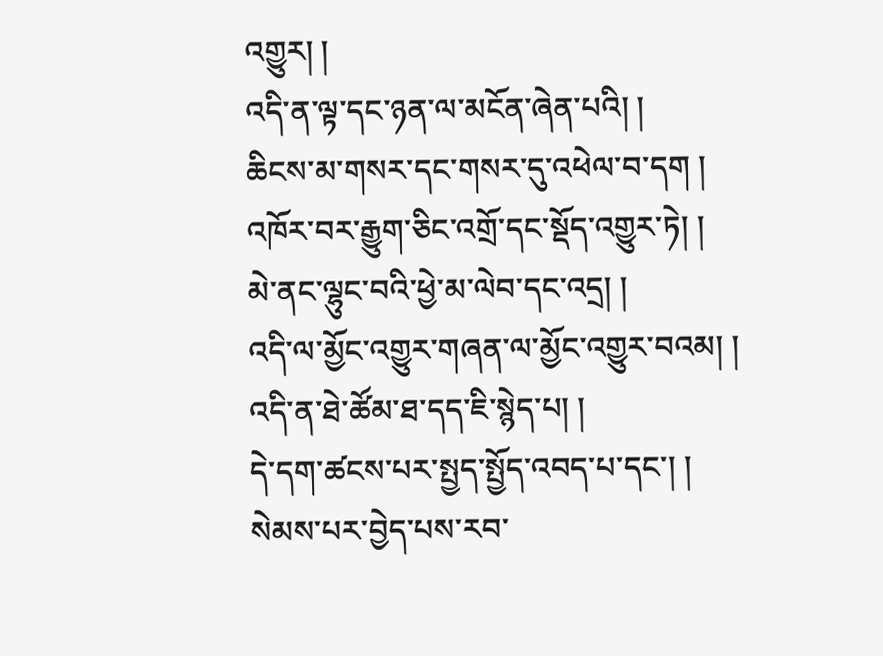འགྱུར། །
འདི་ན་ལྟ་དང་ཉན་ལ་མངོན་ཞེན་པའི། །
ཆིངས་མ་གསར་དང་གསར་དུ་འཕེལ་བ་དག །
འཁོར་བར་རྒྱུག་ཅིང་འགྲོ་དང་སྡོད་འགྱུར་ཏེ། །
མེ་ནང་ལྷུང་བའི་ཕྱེ་མ་ལེབ་དང་འདྲ། །
འདི་ལ་མྱོང་འགྱུར་གཞན་ལ་མྱོང་འགྱུར་བའམ། །
འདི་ན་ཐེ་ཚོམ་ཐ་དད་ཇི་སྙེད་པ། །
དེ་དག་ཚངས་པར་སྤྱད་སྤྱོད་འབད་པ་དང་། །
སེམས་པར་བྱེད་པས་རབ་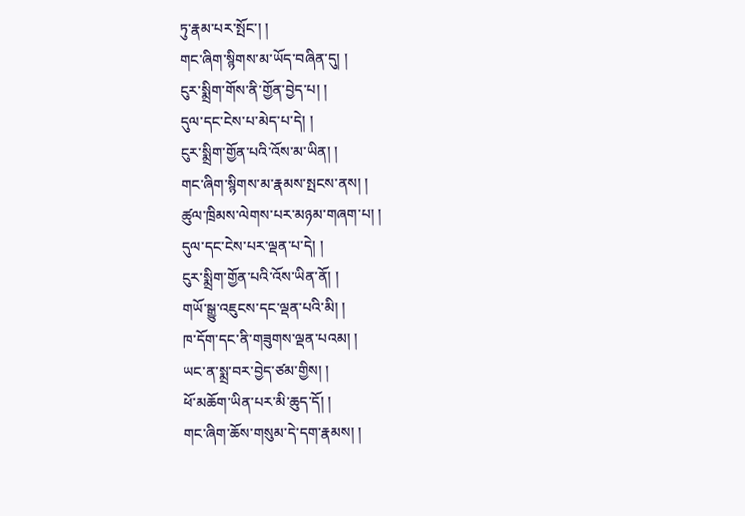ཏུ་རྣམ་པར་སྤོང་། །
གང་ཞིག་སྙིགས་མ་ཡོད་བཞིན་དུ། །
ངུར་སྨྲིག་གོས་ནི་གྱོན་བྱེད་པ། །
དུལ་དང་ངེས་པ་མེད་པ་དེ། །
ངུར་སྨྲིག་གྱོན་པའི་འོས་མ་ཡིན། །
གང་ཞིག་སྙིགས་མ་རྣམས་སྤངས་ནས། །
ཚུལ་ཁྲིམས་ལེགས་པར་མཉམ་གཞག་པ། །
དུལ་དང་ངེས་པར་ལྡན་པ་དེ། །
ངུར་སྨྲིག་གྱོན་པའི་འོས་ཡིན་ནོ། །
གཡོ་སྒྱུ་འཇུངས་དང་ལྡན་པའི་མི། །
ཁ་དོག་དང་ནི་གཟུགས་ལྡན་པའམ། །
ཡང་ན་སྨྲ་བར་བྱེད་ཙམ་གྱིས། །
ཕོ་མཆོག་ཡིན་པར་མི་ཆུད་དོ། །
གང་ཞིག་ཆོས་གསུམ་དེ་དག་རྣམས། །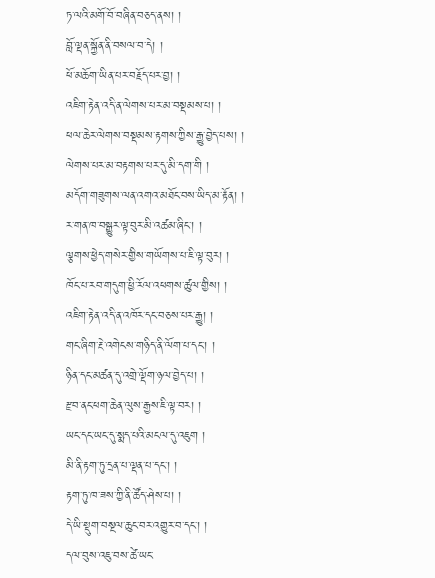ཏ་ལའི་མགོ་བོ་བཞིན་བཅད་ནས། །
བློ་ལྡན་སྐྱོན་ནི་བསལ་བ་དེ། །
ཕོ་མཆོག་ཡིན་པར་བརྗོད་པར་བྱ། །
འཇིག་རྟེན་འདི་ན་ལེགས་པར་མ་བསྡམས་པ། །
ཕལ་ཆེར་ལེགས་བསྡམས་རྟགས་ཀྱིས་རྒྱུ་བྱེད་པས། །
ལེགས་པར་མ་བརྟགས་པར་དུ་མི་དག་གི །
མདོག་གཟུགས་ལན་འགའ་མཐོང་བས་ཡིད་མ་རྟོན། །
ར་གན་ཁ་བསྒྱུར་ལྟ་བུར་མི་འཚམ་ཞིང་། །
ལྕགས་ཕྱེད་གསེར་གྱིས་གཡོགས་པ་ཇི་ལྟ་བུར། །
ཁོང་པ་རབ་གདུག་ཕྱི་རོལ་འཕགས་ཚུལ་གྱིས། །
འཇིག་རྟེན་འདི་ན་འཁོར་དང་བཅས་པར་རྒྱུ། །
གང་ཞིག་རྔེ་འགེངས་གཉིད་ནི་ལོག་པ་དང་། །
ཉིན་དང་མཚན་དུ་འགྲེ་ལྡོག་ཉལ་བྱེད་པ། །
རྫབ་ནང་ཕག་ཆེན་ལུས་རྒྱས་ཇི་ལྟ་བར། །
ཡང་དང་ཡང་དུ་སྨད་པའི་མངལ་དུ་འཇུག །
མི་ནི་རྟག་ཏུ་དྲན་པ་ལྡན་པ་དང་། །
རྟག་ཏུ་ཁ་ཟས་ཀྱི་ནི་ཚོད་ཤེས་པ། །
དེ་ཡི་སྡུག་བསྔལ་ཆུང་བར་འགྱུར་བ་དང་། །
དལ་བུས་འཇུ་བས་ཚེ་ཡང་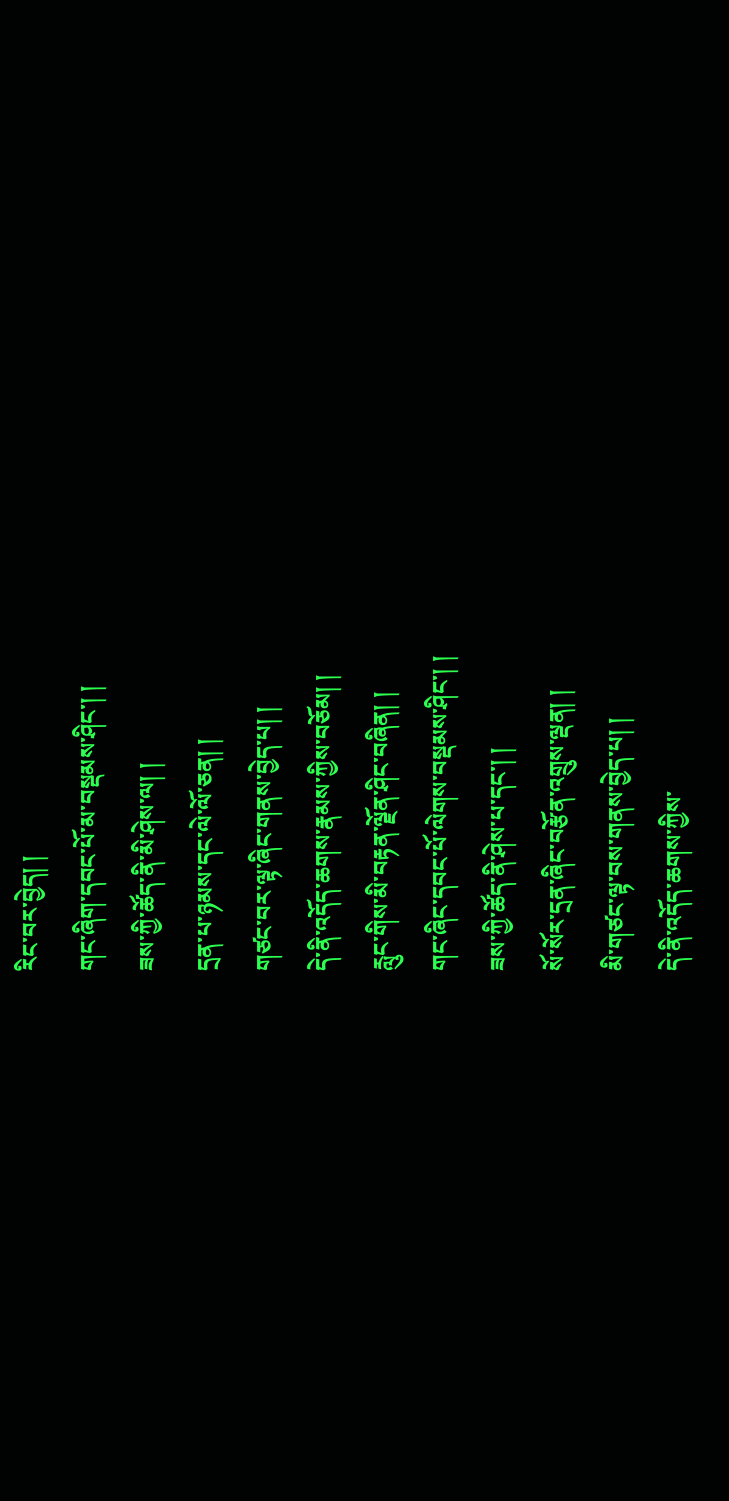རིང་བར་བྱེད། །
གང་ཞིག་དབང་པོ་མ་བསྡམས་ཤིང་། །
ཟས་ཀྱི་ཚོད་ནི་མི་ཤེས་ལ། །
དྲན་པ་ཉམས་དང་ལེ་ལོ་ཅན། །
གཙང་བར་ལྟ་ཞིང་གནས་བྱེད་པ། །
དེ་ནི་འདོད་ཆགས་རྣམས་ཀྱིས་བཅོམ། །
རླུང་གིས་མི་བརྟན་ལྗོན་ཤིང་བཞིན། །
གང་ཞིང་དབང་པོ་ལེགས་བསྡམས་ཤིང་། །
ཟས་ཀྱི་ཚོད་ནི་ཤེས་པ་དང་། །
སོ་སོར་དྲན་ཞིང་བརྩོན་འགྲུས་ལྡན། །
མི་གཙང་ལྟ་བས་གནས་བྱེད་པ། །
དེ་ནི་འདོད་ཆགས་ཀྱིས་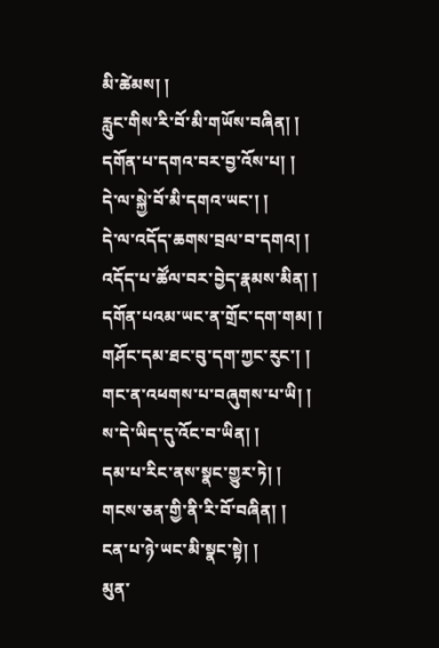མི་ཚེམས། །
རླུང་གིས་རི་བོ་མི་གཡོས་བཞིན། །
དགོན་པ་དགའ་བར་བྱ་འོས་པ། །
དེ་ལ་སྐྱེ་བོ་མི་དགའ་ཡང་། །
དེ་ལ་འདོད་ཆགས་བྲལ་བ་དགའ། །
འདོད་པ་ཚོལ་བར་བྱེད་རྣམས་མིན། །
དགོན་པའམ་ཡང་ན་གྲོང་དག་གམ། །
གཤོང་དམ་ཐང་བུ་དག་ཀྱང་རུང་། །
གང་ན་འཕགས་པ་བཞུགས་པ་ཡི། །
ས་དེ་ཡིད་དུ་འོང་བ་ཡིན། །
དམ་པ་རིང་ནས་སྣང་གྱུར་ཏེ། །
གངས་ཅན་གྱི་ནི་རི་བོ་བཞིན། །
ངན་པ་ཉེ་ཡང་མི་སྣང་སྟེ། །
མུན་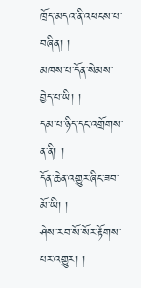ཁྲོད་མདའ་ནི་འཕངས་པ་བཞིན། །
མཁས་པ་དོན་སེམས་བྱེད་པ་ཡི། །
དམ་པ་ཉིད་དང་འགྲོགས་ན་ནི། །
དོན་ཆེན་འགྱུར་ཞིང་ཟབ་མོ་ཡི། །
ཤེས་རབ་སོ་སོར་རྟོགས་པར་འགྱུར། །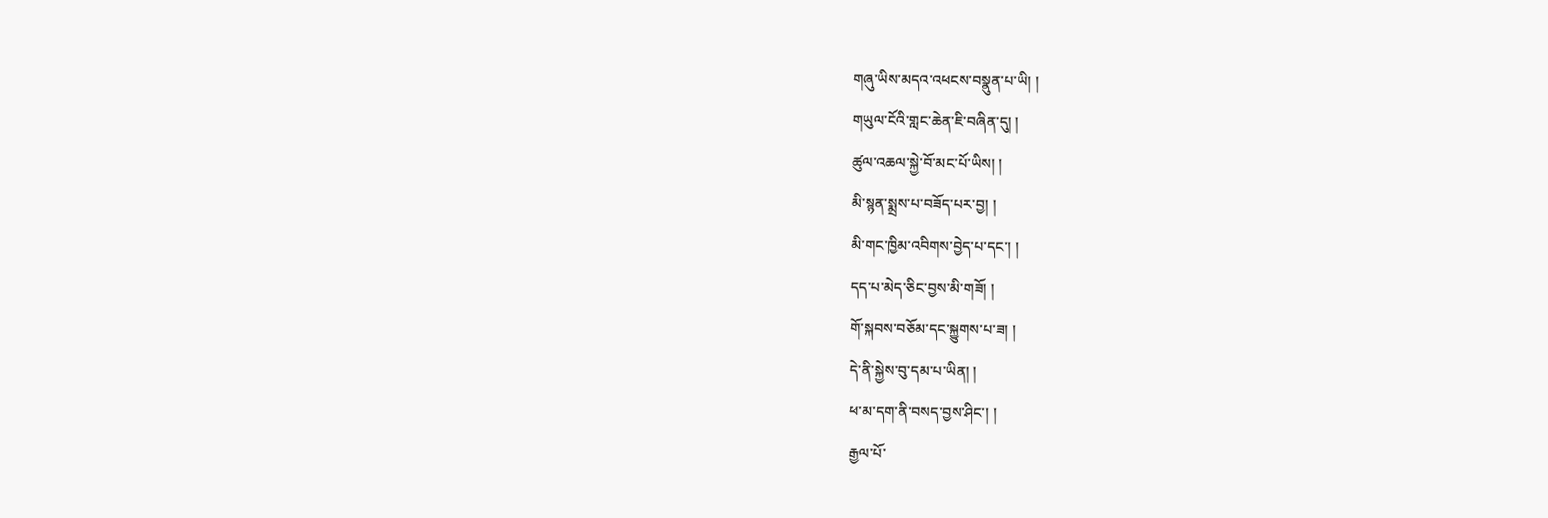གཞུ་ཡིས་མདའ་འཕངས་བསྣུན་པ་ཡི། །
གཡུལ་ངོའི་གླང་ཆེན་ཇི་བཞིན་དུ། །
ཚུལ་འཆལ་སྐྱེ་བོ་མང་པོ་ཡིས། །
མི་སྙན་སྨྲས་པ་བཟོད་པར་བྱ། །
མི་གང་ཁྱིམ་འབིགས་བྱེད་པ་དང་། །
དད་པ་མེད་ཅིང་བྱས་མི་གཟོ། །
གོ་སྐབས་བཅོམ་དང་སྐྱུགས་པ་ཟ། །
དེ་ནི་སྐྱེས་བུ་དམ་པ་ཡིན། །
ཕ་མ་དག་ནི་བསད་བྱས་ཤིང་། །
རྒྱལ་པོ་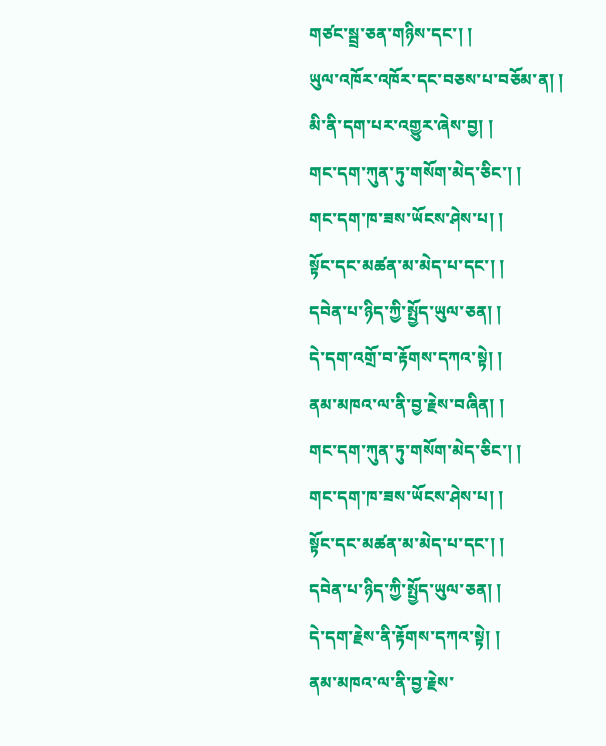གཙང་སྦྲ་ཅན་གཉིས་དང་། །
ཡུལ་འཁོར་འཁོར་དང་བཅས་པ་བཅོམ་ན། །
མི་ནི་དག་པར་འགྱུར་ཞེས་བྱ། །
གང་དག་ཀུན་ཏུ་གསོག་མེད་ཅིང་། །
གང་དག་ཁ་ཟས་ཡོངས་ཤེས་པ། །
སྟོང་དང་མཚན་མ་མེད་པ་དང་། །
དབེན་པ་ཉིད་ཀྱི་སྤྱོད་ཡུལ་ཅན། །
དེ་དག་འགྲོ་བ་རྟོགས་དཀའ་སྟེ། །
ནམ་མཁའ་ལ་ནི་བྱ་རྗེས་བཞིན། །
གང་དག་ཀུན་ཏུ་གསོག་མེད་ཅིང་། །
གང་དག་ཁ་ཟས་ཡོངས་ཤེས་པ། །
སྟོང་དང་མཚན་མ་མེད་པ་དང་། །
དབེན་པ་ཉིད་ཀྱི་སྤྱོད་ཡུལ་ཅན། །
དེ་དག་རྗེས་ནི་རྟོགས་དཀའ་སྟེ། །
ནམ་མཁའ་ལ་ནི་བྱ་རྗེས་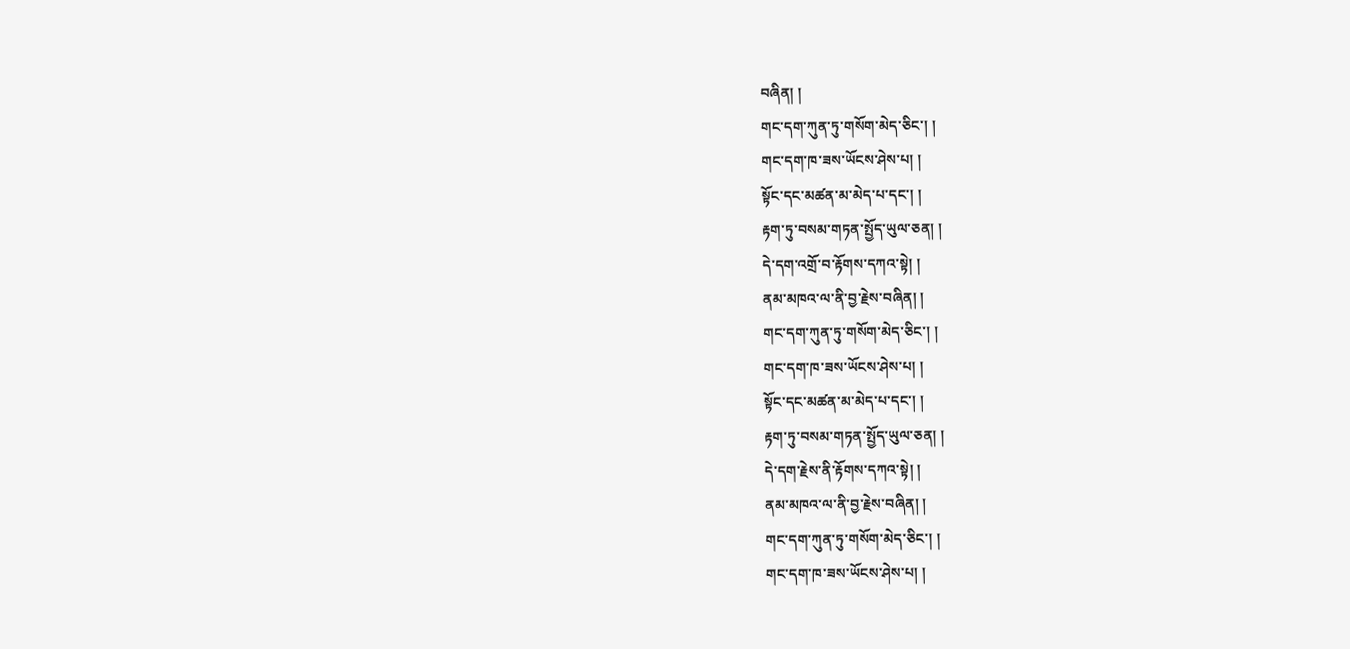བཞིན། །
གང་དག་ཀུན་ཏུ་གསོག་མེད་ཅིང་། །
གང་དག་ཁ་ཟས་ཡོངས་ཤེས་པ། །
སྟོང་དང་མཚན་མ་མེད་པ་དང་། །
རྟག་ཏུ་བསམ་གཏན་སྤྱོད་ཡུལ་ཅན། །
དེ་དག་འགྲོ་བ་རྟོགས་དཀའ་སྟེ། །
ནམ་མཁའ་ལ་ནི་བྱ་རྗེས་བཞིན། །
གང་དག་ཀུན་ཏུ་གསོག་མེད་ཅིང་། །
གང་དག་ཁ་ཟས་ཡོངས་ཤེས་པ། །
སྟོང་དང་མཚན་མ་མེད་པ་དང་། །
རྟག་ཏུ་བསམ་གཏན་སྤྱོད་ཡུལ་ཅན། །
དེ་དག་རྗེས་ནི་རྟོགས་དཀའ་སྟེ། །
ནམ་མཁའ་ལ་ནི་བྱ་རྗེས་བཞིན། །
གང་དག་ཀུན་ཏུ་གསོག་མེད་ཅིང་། །
གང་དག་ཁ་ཟས་ཡོངས་ཤེས་པ། །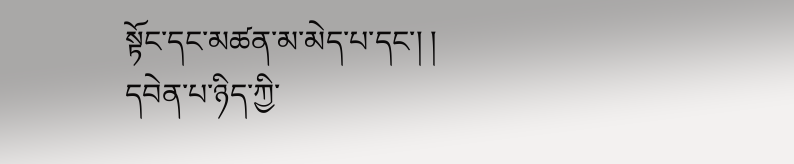སྟོང་དང་མཚན་མ་མེད་པ་དང་། །
དབེན་པ་ཉིད་ཀྱི་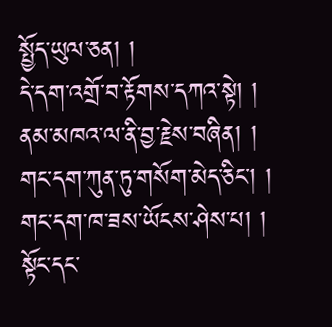སྤྱོད་ཡུལ་ཅན། །
དེ་དག་འགྲོ་བ་རྟོགས་དཀའ་སྟེ། །
ནམ་མཁའ་ལ་ནི་བྱ་རྗེས་བཞིན། །
གང་དག་ཀུན་ཏུ་གསོག་མེད་ཅིང་། །
གང་དག་ཁ་ཟས་ཡོངས་ཤེས་པ། །
སྟོང་དང་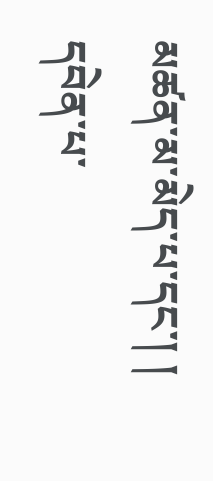མཚན་མ་མེད་པ་དང་། །
དབེན་པ་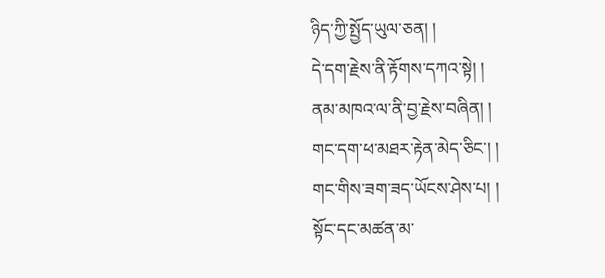ཉིད་ཀྱི་སྤྱོད་ཡུལ་ཅན། །
དེ་དག་རྗེས་ནི་རྟོགས་དཀའ་སྟེ། །
ནམ་མཁའ་ལ་ནི་བྱ་རྗེས་བཞིན། །
གང་དག་ཕ་མཐར་རྟེན་མེད་ཅིང་། །
གང་གིས་ཟག་ཟད་ཡོངས་ཤེས་པ། །
སྟོང་དང་མཚན་མ་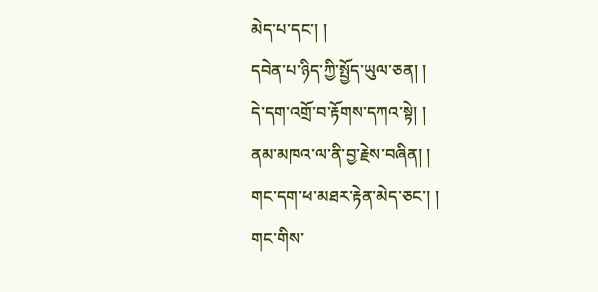མེད་པ་དང་། །
དབེན་པ་ཉིད་ཀྱི་སྤྱོད་ཡུལ་ཅན། །
དེ་དག་འགྲོ་བ་རྟོགས་དཀའ་སྟེ། །
ནམ་མཁའ་ལ་ནི་བྱ་རྗེས་བཞིན། །
གང་དག་ཕ་མཐར་རྟེན་མེད་ཅང་། །
གང་གིས་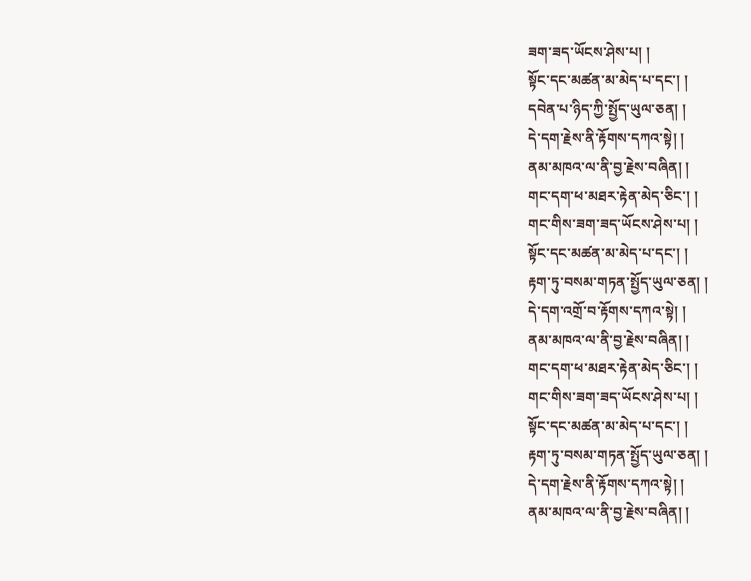ཟག་ཟད་ཡོངས་ཤེས་པ། །
སྟོང་དང་མཚན་མ་མེད་པ་དང་། །
དབེན་པ་ཉིད་ཀྱི་སྤྱོད་ཡུལ་ཅན། །
དེ་དག་རྗེས་ནི་རྟོགས་དཀའ་སྟེ། །
ནམ་མཁའ་ལ་ནི་བྱ་རྗེས་བཞིན། །
གང་དག་ཕ་མཐར་རྟེན་མེད་ཅིང་། །
གང་གིས་ཟག་ཟད་ཡོངས་ཤེས་པ། །
སྟོང་དང་མཚན་མ་མེད་པ་དང་། །
རྟག་ཏུ་བསམ་གཏན་སྤྱོད་ཡུལ་ཅན། །
དེ་དག་འགྲོ་བ་རྟོགས་དཀའ་སྟེ། །
ནམ་མཁའ་ལ་ནི་བྱ་རྗེས་བཞིན། །
གང་དག་ཕ་མཐར་རྟེན་མེད་ཅིང་། །
གང་གིས་ཟག་ཟད་ཡོངས་ཤེས་པ། །
སྟོང་དང་མཚན་མ་མེད་པ་དང་། །
རྟག་ཏུ་བསམ་གཏན་སྤྱོད་ཡུལ་ཅན། །
དེ་དག་རྗེས་ནི་རྟོགས་དཀའ་སྟེ། །
ནམ་མཁའ་ལ་ནི་བྱ་རྗེས་བཞིན། །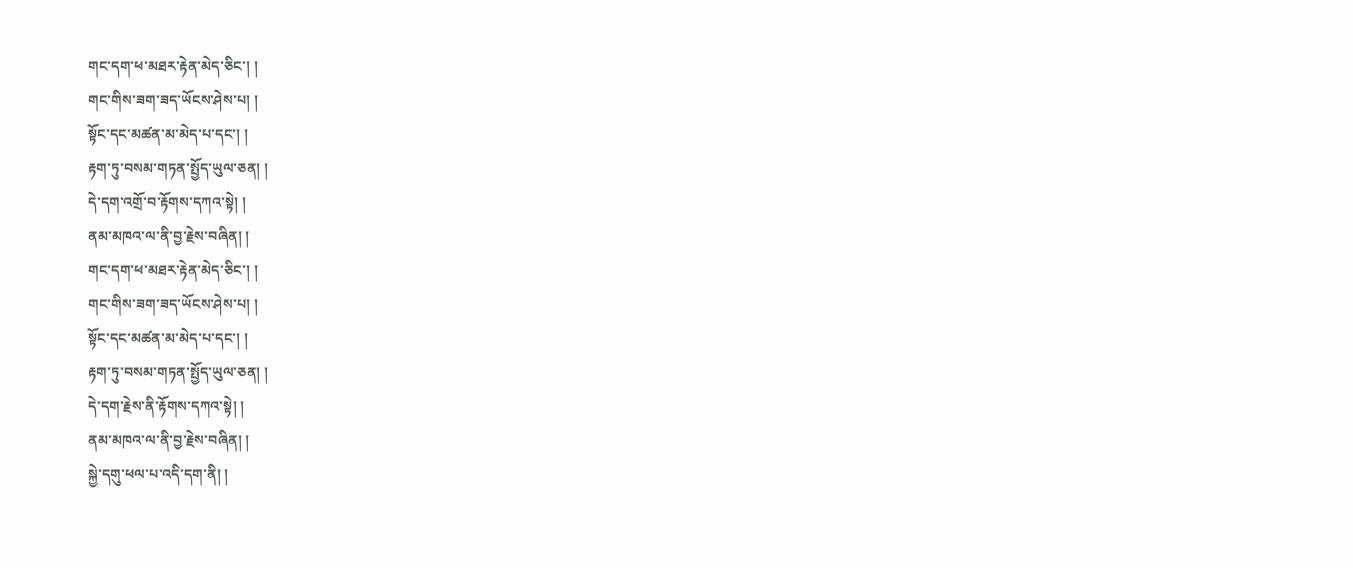གང་དག་ཕ་མཐར་རྟེན་མེད་ཅིང་། །
གང་གིས་ཟག་ཟད་ཡོངས་ཤེས་པ། །
སྟོང་དང་མཚན་མ་མེད་པ་དང་། །
རྟག་ཏུ་བསམ་གཏན་སྤྱོད་ཡུལ་ཅན། །
དེ་དག་འགྲོ་བ་རྟོགས་དཀའ་སྟེ། །
ནམ་མཁའ་ལ་ནི་བྱ་རྗེས་བཞིན། །
གང་དག་ཕ་མཐར་རྟེན་མེད་ཅིང་། །
གང་གིས་ཟག་ཟད་ཡོངས་ཤེས་པ། །
སྟོང་དང་མཚན་མ་མེད་པ་དང་། །
རྟག་ཏུ་བསམ་གཏན་སྤྱོད་ཡུལ་ཅན། །
དེ་དག་རྗེས་ནི་རྟོགས་དཀའ་སྟེ། །
ནམ་མཁའ་ལ་ནི་བྱ་རྗེས་བཞིན། །
སྐྱེ་དགུ་ཕལ་པ་འདི་དག་ནི། །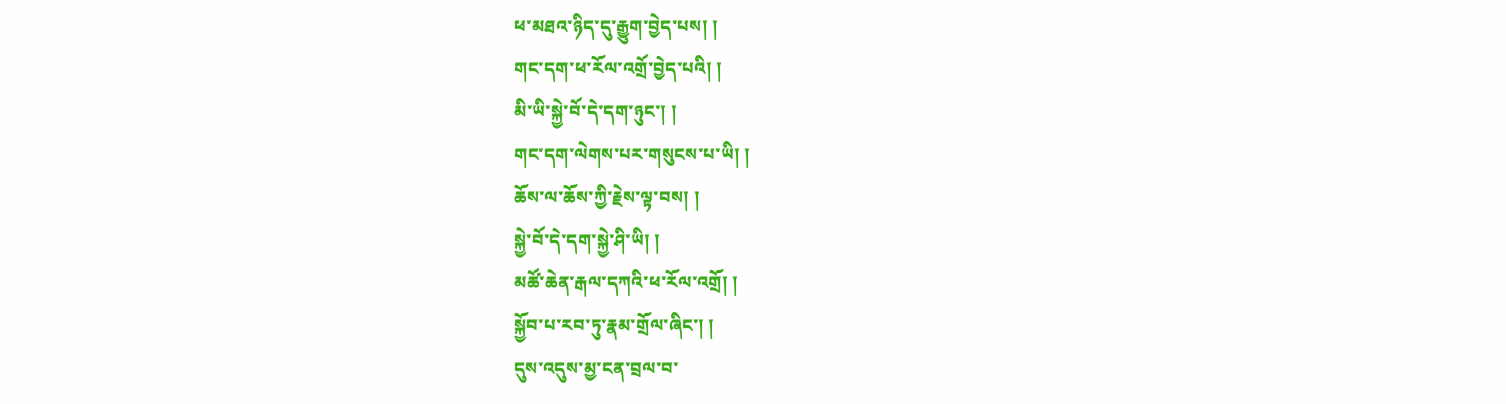ཕ་མཐའ་ཉིད་དུ་རྒྱུག་བྱེད་པས། །
གང་དག་ཕ་རོལ་འགྲོ་བྱེད་པའི། །
མི་ཡི་སྐྱེ་བོ་དེ་དག་ཉུང་། །
གང་དག་ལེགས་པར་གསུངས་པ་ཡི། །
ཆོས་ལ་ཆོས་ཀྱི་རྗེས་ལྟ་བས། །
སྐྱེ་བོ་དེ་དག་སྐྱེ་ཤི་ཡི། །
མཚོ་ཆེན་རྒལ་དཀའི་ཕ་རོལ་འགྲོ། །
སྐྱོབ་པ་རབ་ཏུ་རྣམ་གྲོལ་ཞིང་། །
དུས་འདུས་མྱ་ངན་བྲལ་བ་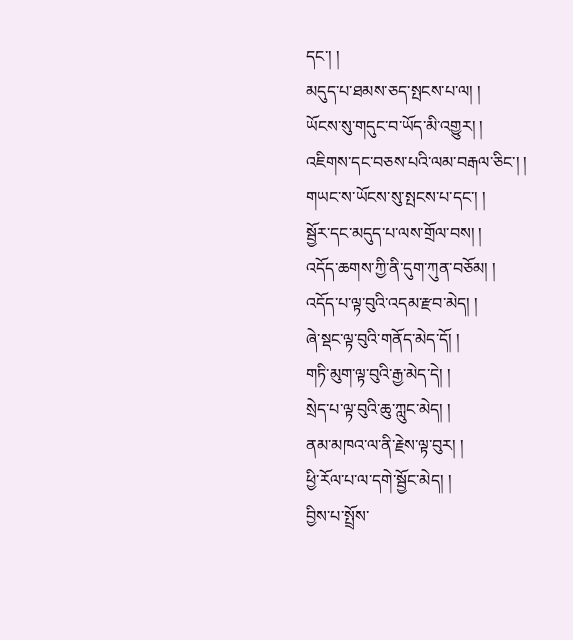དང་། །
མདུད་པ་ཐམས་ཅད་སྤངས་པ་ལ། །
ཡོངས་སུ་གདུང་བ་ཡོད་མི་འགྱུར། །
འཇིགས་དང་བཅས་པའི་ལམ་བརྒལ་ཅིང་། །
གཡང་ས་ཡོངས་སུ་སྤངས་པ་དང་། །
སྦྱོར་དང་མདུད་པ་ལས་གྲོལ་བས། །
འདོད་ཆགས་ཀྱི་ནི་དུག་ཀུན་བཅོམ། །
འདོད་པ་ལྟ་བུའི་འདམ་རྫབ་མེད། །
ཞེ་སྡང་ལྟ་བུའི་གནོད་མེད་དོ། །
གཏི་མུག་ལྟ་བུའི་རྒྱ་མེད་དེ། །
སྲེད་པ་ལྟ་བུའི་ཆུ་ཀླུང་མེད། །
ནམ་མཁའ་ལ་ནི་རྗེས་ལྟ་བུར། །
ཕྱི་རོལ་པ་ལ་དགེ་སྦྱོང་མེད། །
བྱིས་པ་སྤྲོས་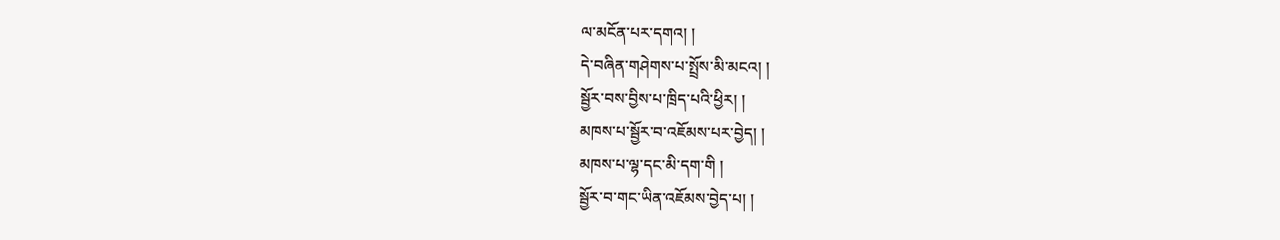ལ་མངོན་པར་དགའ། །
དེ་བཞིན་གཤེགས་པ་སྤྲོས་མི་མངའ། །
སྦྱོར་བས་བྱིས་པ་ཁྲིད་པའི་ཕྱིར། །
མཁས་པ་སྦྱོར་བ་འཇོམས་པར་བྱེད། །
མཁས་པ་ལྷ་དང་མི་དག་གི །
སྦྱོར་བ་གང་ཡིན་འཇོམས་བྱེད་པ། །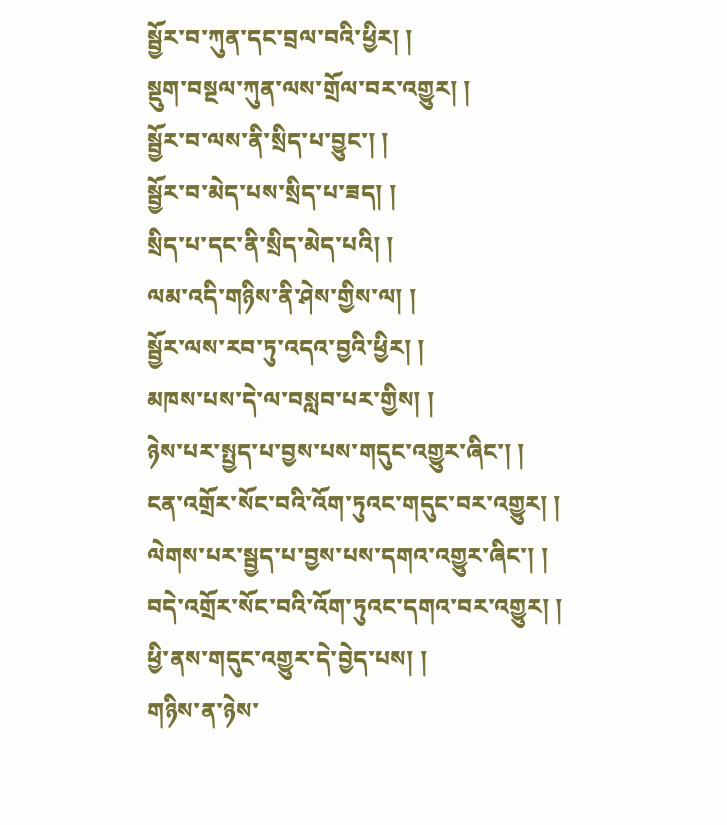སྦྱོར་བ་ཀུན་དང་བྲལ་བའི་ཕྱིར། །
སྡུག་བསྔལ་ཀུན་ལས་གྲོལ་བར་འགྱུར། །
སྦྱོར་བ་ལས་ནི་སྲིད་པ་བྱུང་། །
སྦྱོར་བ་མེད་པས་སྲིད་པ་ཟད། །
སྲིད་པ་དང་ནི་སྲིད་མེད་པའི། །
ལམ་འདི་གཉིས་ནི་ཤེས་གྱིས་ལ། །
སྦྱོར་ལས་རབ་ཏུ་འདའ་བྱའི་ཕྱིར། །
མཁས་པས་དེ་ལ་བསླབ་པར་གྱིས། །
ཉེས་པར་སྤྱད་པ་བྱས་པས་གདུང་འགྱུར་ཞིང་། །
ངན་འགྲོར་སོང་བའི་འོག་ཏུའང་གདུང་བར་འགྱུར། །
ལེགས་པར་སྦྱད་པ་བྱས་པས་དགའ་འགྱུར་ཞིང་། །
བདེ་འགྲོར་སོང་བའི་འོག་ཏུའང་དགའ་བར་འགྱུར། །
ཕྱི་ནས་གདུང་འགྱུར་དེ་བྱེད་པས། །
གཉིས་ན་ཉེས་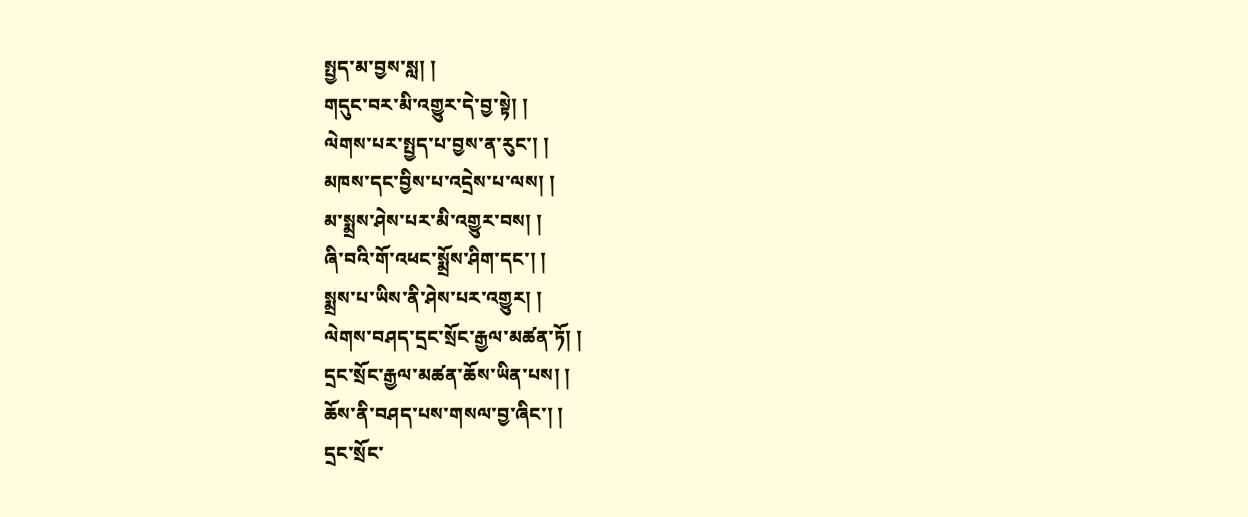སྤྱད་མ་བྱས་སླ། །
གདུང་བར་མི་འགྱུར་དེ་བྱ་སྟེ། །
ལེགས་པར་སྤྱད་པ་བྱས་ན་རུང་། །
མཁས་དང་བྱིས་པ་འདྲེས་པ་ལས། །
མ་སྨྲས་ཤེས་པར་མི་འགྱུར་བས། །
ཞི་བའི་གོ་འཕང་སྨྲོས་ཤིག་དང་། །
སྨྲས་པ་ཡིས་ནི་ཤེས་པར་འགྱུར། །
ལེགས་བཤད་དྲང་སྲོང་རྒྱལ་མཚན་ཏོ། །
དྲང་སྲོང་རྒྱལ་མཚན་ཆོས་ཡིན་པས། །
ཆོས་ནི་བཤད་པས་གསལ་བྱ་ཞིང་། །
དྲང་སྲོང་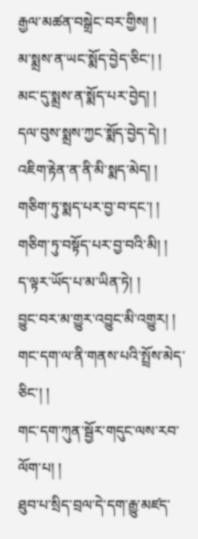རྒྱལ་མཚན་བསྒྲེང་བར་གྱིས། །
མ་སྨྲས་ན་ཡང་སྨོད་བྱེད་ཅིང་། །
མང་དུ་སྨྲས་ན་སྨོད་པར་བྱེད། །
དལ་བུས་སྨྲས་ཀྱང་སྨོད་བྱེད་དེ། །
འཇིག་རྟེན་ན་ནི་མི་སྨད་མེད། །
གཅིག་ཏུ་སྨད་པར་བྱ་བ་དང་། །
གཅིག་ཏུ་བསྟོད་པར་བྱ་བའི་མི། །
ད་ལྟར་ཡོད་པ་མ་ཡིན་ཏེ། །
བྱུང་བར་མ་གྱུར་འབྱུང་མི་འགྱུར། །
གང་དག་ལ་ནི་གནས་པའི་སྤྲོས་མེད་ཅིང་། །
གང་དག་ཀུན་སྦྱོར་གདུང་ལས་རབ་ལོག་པ། །
ཐུབ་པ་སྲིད་བྲལ་དེ་དག་རྒྱུ་མཛད་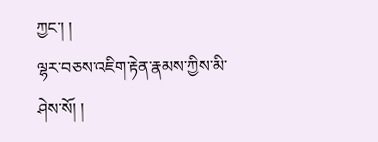ཀྱང་། །
ལྷར་བཅས་འཇིག་རྟེན་རྣམས་ཀྱིས་མི་ཤེས་སོ། །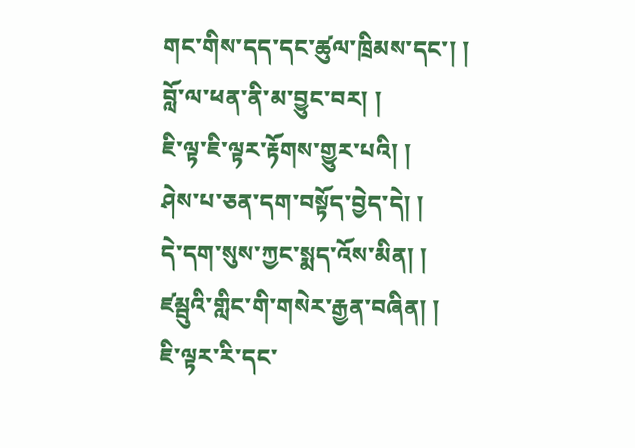གང་གིས་དད་དང་ཚུལ་ཁྲིམས་དང་། །
བློ་ལ་ཕན་ནི་མ་བྱུང་བར། །
ཇི་ལྟ་ཇི་ལྟར་རྟོགས་གྱུར་པའི། །
ཤེས་པ་ཅན་དག་བསྟོད་བྱེད་དེ། །
དེ་དག་སུས་ཀྱང་སྨད་འོས་མིན། །
ཛམྦུའི་གླིང་གི་གསེར་རྒྱན་བཞིན། །
ཇི་ལྟར་རི་དང་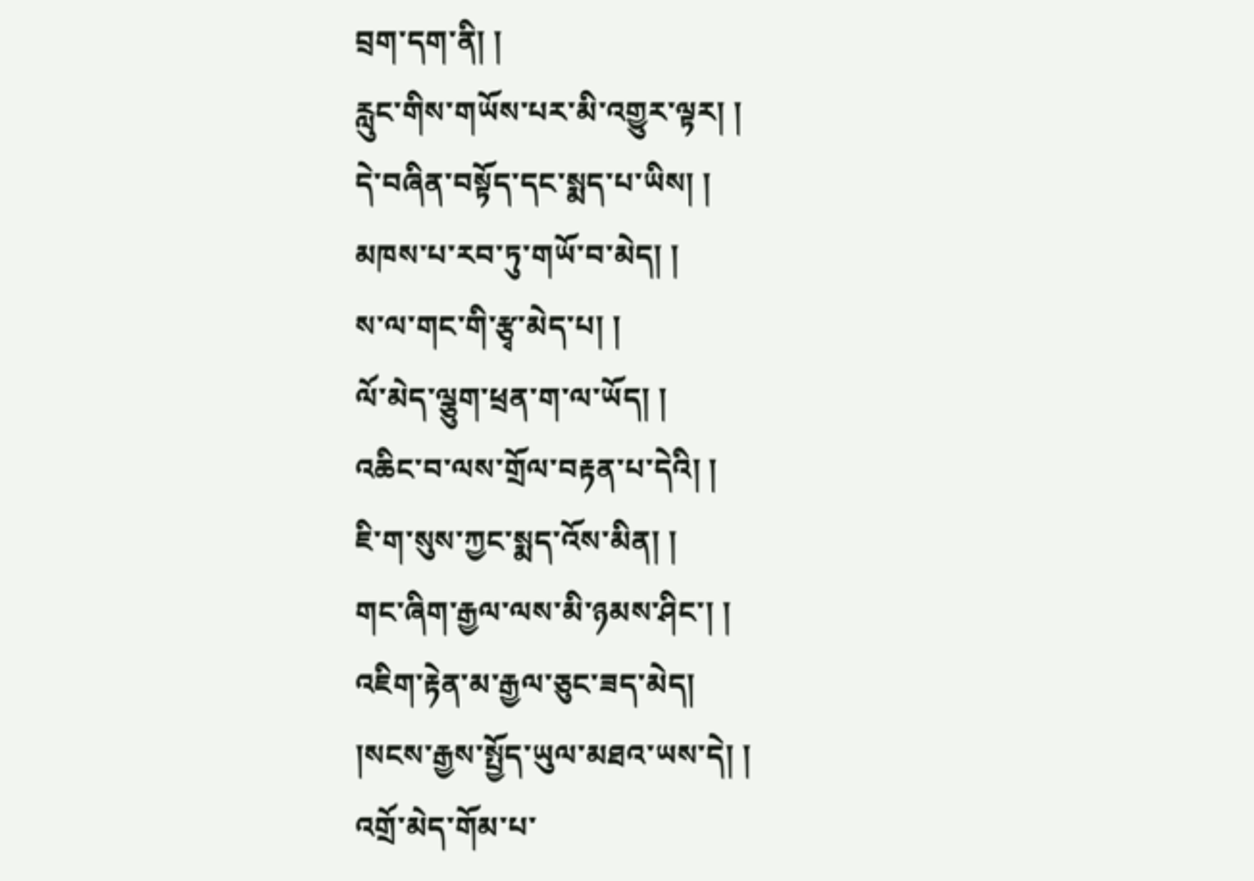བྲག་དག་ནི། །
རླུང་གིས་གཡོས་པར་མི་འགྱུར་ལྟར། །
དེ་བཞིན་བསྟོད་དང་སྨད་པ་ཡིས། །
མཁས་པ་རབ་ཏུ་གཡོ་བ་མེད། །
ས་ལ་གང་གི་རྩྭ་མེད་པ། །
ལོ་མེད་ལྕུག་ཕྲན་ག་ལ་ཡོད། །
འཆིང་བ་ལས་གྲོལ་བརྟན་པ་དེའི། །
ཇི་ག་སུས་ཀྱང་སྨད་འོས་མིན། །
གང་ཞིག་རྒྱལ་ལས་མི་ཉམས་ཤིང་། །
འཇིག་རྟེན་མ་རྒྱལ་ཅུང་ཟད་མེད།
།སངས་རྒྱས་སྤྱོད་ཡུལ་མཐའ་ཡས་དེ། །
འགྲོ་མེད་གོམ་པ་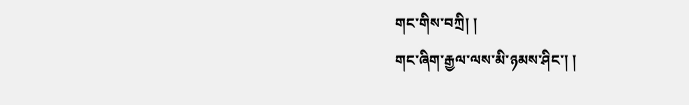གང་གིས་བཀྲི། །
གང་ཞིག་རྒྱལ་ལས་མི་ཉམས་ཤིང་། །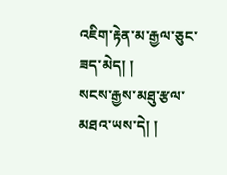འཇིག་རྟེན་མ་རྒྱལ་ཅུང་ཟད་མེད། །
སངས་རྒྱས་མཐུ་རྩལ་མཐའ་ཡས་དེ། །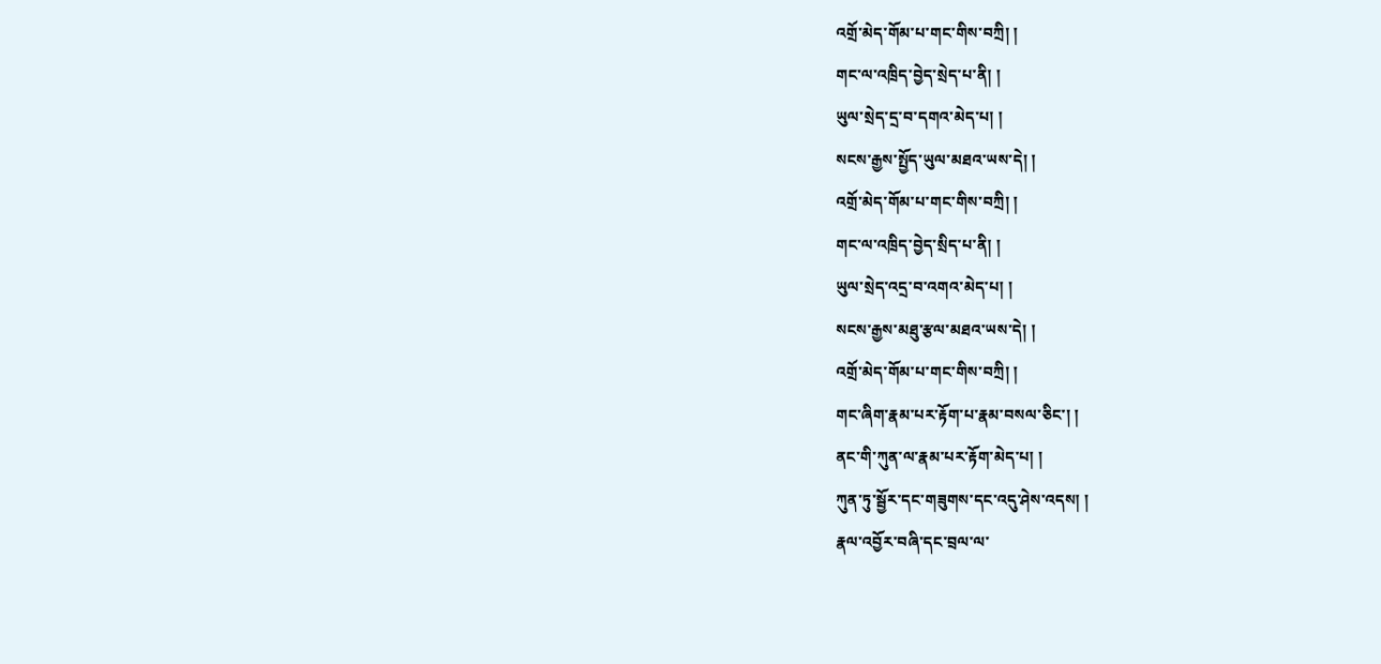འགྲོ་མེད་གོམ་པ་གང་གིས་བཀྲི། །
གང་ལ་འཁྲིད་བྱེད་སྲེད་པ་ནི། །
ཡུལ་སྲེད་དྲ་བ་དགའ་མེད་པ། །
སངས་རྒྱས་སྤྱོད་ཡུལ་མཐའ་ཡས་དེ། །
འགྲོ་མེད་གོམ་པ་གང་གིས་བཀྲི། །
གང་ལ་འཁྲིད་བྱེད་སྲིད་པ་ནི། །
ཡུལ་སྲེད་འདྲ་བ་འགའ་མེད་པ། །
སངས་རྒྱས་མཐུ་རྩལ་མཐའ་ཡས་དེ། །
འགྲོ་མེད་གོམ་པ་གང་གིས་བཀྲི། །
གང་ཞིག་རྣམ་པར་རྟོག་པ་རྣམ་བསལ་ཅིང་། །
ནང་གི་ཀུན་ལ་རྣམ་པར་རྟོག་མེད་པ། །
ཀུན་ཏུ་སྦྱོར་དང་གཟུགས་དང་འདུ་ཤེས་འདས། །
རྣལ་འབྱོར་བཞི་དང་བྲལ་ལ་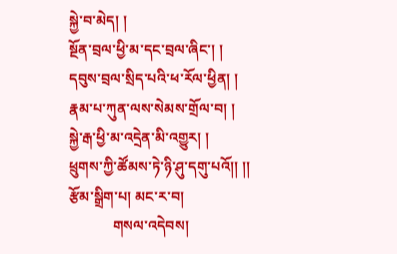སྐྱེ་བ་མེད། །
སྔོན་བྲལ་ཕྱི་མ་དང་བྲལ་ཞིང་། །
དབུས་བྲལ་སྲིད་པའི་ཕ་རོལ་ཕྱིན། །
རྣམ་པ་ཀུན་ལས་སེམས་གྲོལ་བ། །
སྐྱེ་རྒ་ཕྱི་མ་འདྲེན་མི་འགྱུར། །
ཕྲུགས་ཀྱི་ཚོམས་ཏེ་ཉི་ཤུ་དགུ་པའོ།། །།
རྩོམ་སྒྲིག་པ། མང་ར་བ།
            གསལ་འདེབས།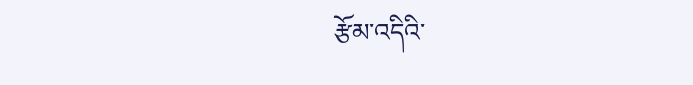རྩོམ་འདིའི་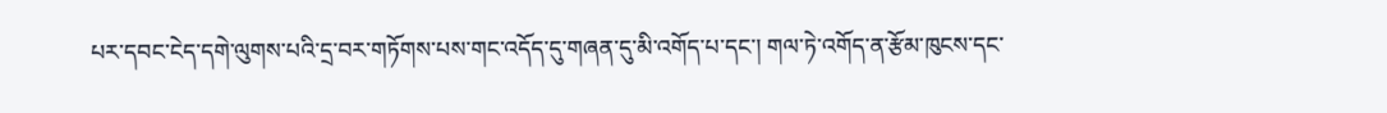པར་དབང་ངེད་དགེ་ལུགས་པའི་དྲ་བར་གཏོགས་པས་གང་འདོད་དུ་གཞན་དུ་མི་འགོད་པ་དང་། གལ་ཏེ་འགོད་ན་རྩོམ་ཁུངས་དང་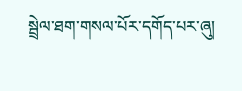སྦྲེལ་ཐག་གསལ་པོར་དགོད་པར་ཞུ།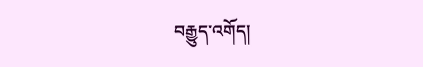བརྒྱུད་འགོད།